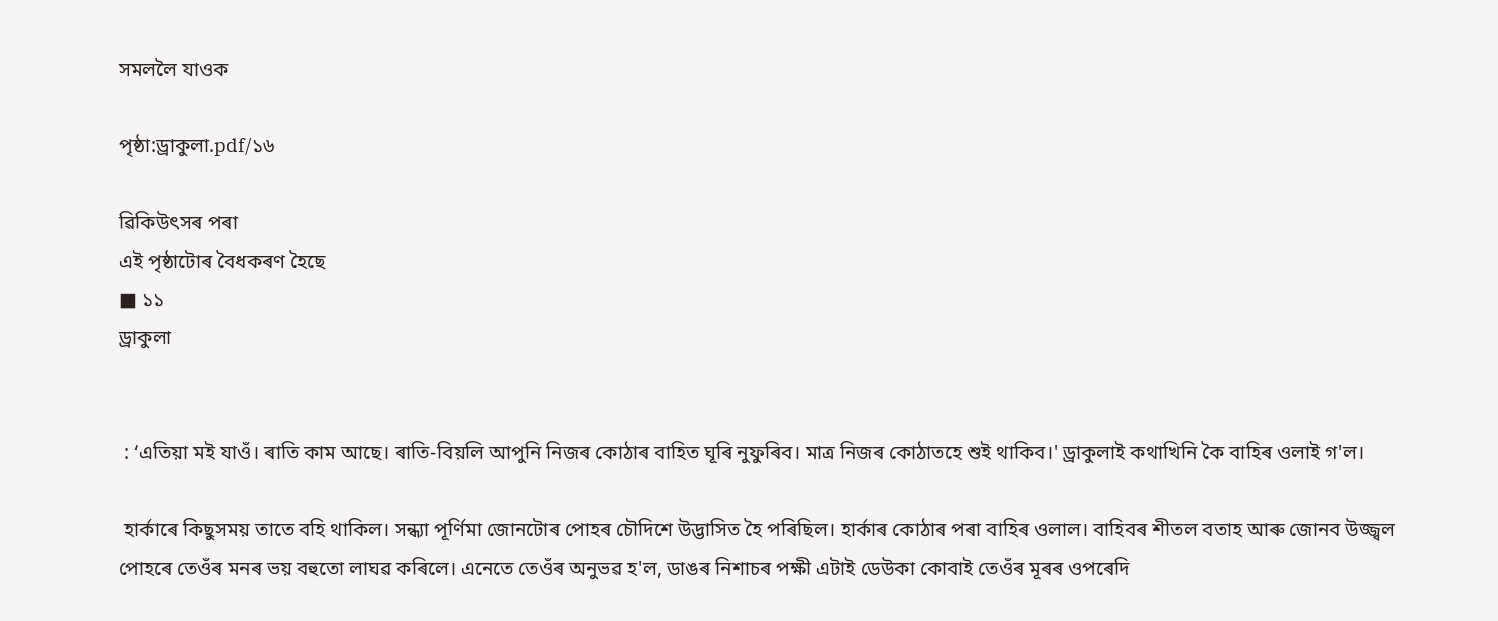সমললৈ যাওক

পৃষ্ঠা:ড্ৰাকুলা.pdf/১৬

ৱিকিউৎসৰ পৰা
এই পৃষ্ঠাটোৰ বৈধকৰণ হৈছে
■ ১১
ড্রাকুলা


 : ‘এতিয়া ম‍ই যাওঁ। ৰাতি কাম আছে। ৰাতি-বিয়লি আপুনি নিজৰ কোঠাৰ বাহিত ঘূৰি নুফুৰিব। মাত্ৰ নিজৰ কোঠাতহে শুই থাকিব।' ড্ৰাকুলাই কথাখিনি কৈ বাহিৰ ওলাই গ'ল।

 হাৰ্কাৰে কিছুসময় তাতে বহি থাকিল। সন্ধ্যা পূৰ্ণিমা জোনটোৰ পোহৰ চৌদিশে উদ্ভাসিত হৈ পৰিছিল। হাৰ্কাৰ কোঠাৰ পৰা বাহিৰ ওলাল। বাহিবৰ শীতল বতাহ আৰু জোনব উজ্জ্বল পোহৰে তেওঁৰ মনৰ ভয় বহুতো লাঘৱ কৰিলে। এনেতে তেওঁৰ অনুভৱ হ'ল, ডাঙৰ নিশাচৰ পক্ষী এটাই ডেউকা কোবাই তেওঁৰ মূৰৰ ওপৰেদি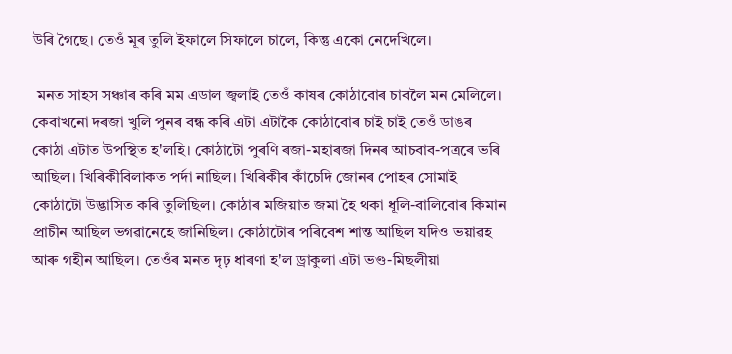উৰি গৈছে। তেওঁ মূৰ তুলি ইফালে সিফালে চালে, কিন্তু একো নেদেখিলে।

 মনত সাহস সঞ্চাৰ কৰি মম এডাল জ্বলাই তেওঁ কাষৰ কোঠাবোৰ চাবলৈ মন মেলিলে। কেবাখনো দৰজা খুলি পুনৰ বন্ধ কৰি এটা এটাকৈ কোঠাবোৰ চাই চাই তেওঁ ডাঙৰ কোঠা এটাত উপস্থিত হ'লহি। কোঠাটো পুৰণি ৰজা-মহাৰজা দিনৰ আচবাব-পত্ৰৰে ভৰি আছিল। খিৰিকীবিলাকত পৰ্দা নাছিল। খিৰিকীৰ কাঁচেদি জোনৰ পোহৰ সোমাই কোঠাটো উদ্ভাসিত কৰি তুলিছিল। কোঠাৰ মজিয়াত জমা হৈ থকা ধূলি-বালিবোৰ কিমান প্ৰাচীন আছিল ভগৱানেহে জানিছিল। কোঠাটোৰ পৰিবেশ শান্ত আছিল যদিও ভয়াৱহ আৰু গহীন আছিল। তেওঁৰ মনত দৃঢ় ধাৰণা হ'ল ড্ৰাকুলা এটা ভণ্ড-মিছলীয়া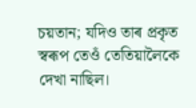চয়তান; যদিও তাৰ প্ৰকৃত স্বৰূপ তেওঁ তেতিয়ালৈকে দেখা নাছিল।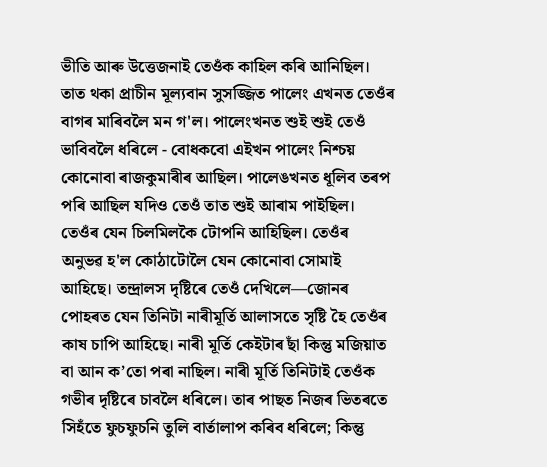ভীতি আৰু উত্তেজনাই তেওঁক কাহিল কৰি আনিছিল। তাত থকা প্ৰাচীন মূল্যবান সুসজ্জিত পালেং এখনত তেওঁৰ বাগৰ মাৰিবলৈ মন গ'ল। পালেংখনত শুই শুই তেওঁ ভাবিবলৈ ধৰিলে - বোধকবো এইখন পালেং নিশ্চয় কোনোবা ৰাজকুমাৰীৰ আছিল। পালেঙখনত ধূলিব তৰপ পৰি আছিল যদিও তেওঁ তাত শুই আৰাম পাইছিল। তেওঁৰ যেন চিলমিলকৈ টোপনি আহিছিল। তেওঁৰ অনুভৱ হ'ল কোঠাটোলৈ যেন কোনোবা সোমাই আহিছে। তন্দ্ৰালস দৃষ্টিৰে তেওঁ দেখিলে—জোনৰ পোহৰত যেন তিনিটা নাৰীমূৰ্তি আলাসতে সৃষ্টি হৈ তেওঁৰ কাষ চাপি আহিছে। নাৰী মূৰ্তি কেইটাৰ ছাঁ কিন্তু মজিয়াত বা আন ক’তো পৰা নাছিল। নাৰী মূৰ্তি তিনিটাই তেওঁক গভীৰ দৃষ্টিৰে চাবলৈ ধৰিলে। তাৰ পাছত নিজৰ ভিতৰতে সিহঁতে ফুচফুচনি তুলি বাৰ্তালাপ কৰিব ধৰিলে; কিন্তু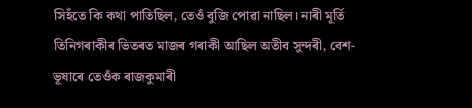সিহঁতে কি কথা পাতিছিল, তেওঁ বুজি পোৱা নাছিল। নাৰী মূৰ্তি তিনিগৰাকীৰ ভিতৰত মাজৰ গৰাকী আছিল অতীব সুন্দৰী, বেশ-ভূষাৰে তেওঁক ৰাজকুমাৰী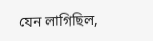যেন লাগিছিল,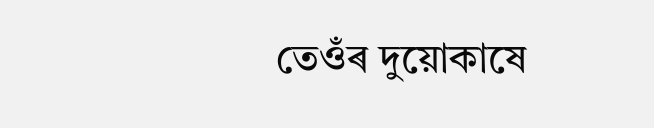তেওঁৰ দুয়োকাষে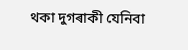থকা দুগৰাকী যেনিবা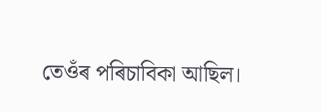তেওঁৰ পৰিচাবিকা আছিল।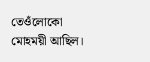তেওঁলোকো মোহময়ী আছিল।